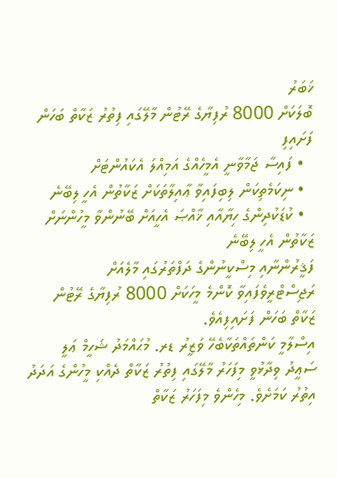ޚަބަރު
ބޮލަކަށް 8000 ރުފިޔާގެ ރޭޓުން މާލޭގައި ފިތުރު ޒަކާތް ބަހަން ފަށައިފި
  • ފައިސާ ޖަމާވާނީ އެމީހެއްގެ އަމިއްލަ އެކައުންޓަށް
  • ނިކަމެތިކަން ލިބިފައިވާ ޢާއިލާތަކަށް ޒަކާތުން އެހީ ލިބޭނެ
  • ކުޑަކުދިންގެ ހިޔާއާއި ޚާއްޞަ އެހީއަށް ބޭނުންވާ މީހުންނަށް ޒަކާތުން އެހީ ލިބޭނެ
ފަޤީރުންނާއި މިސްކީނުންގެ ދަފްތަރުގައި މާލެއަށް ރަޖިސްޓްރީވެފައިވާ ކޮންމެ މީހަކަށް 8000 ރުފިޔާގެ ރޭޓުން ޒަކާތް ބަހަން ފަށައިފިއެވެ.
އިސްލާމީ ކަންތައްތަކާބެހޭ ވަޒީރު ޑރ. މުޙައްމަދު ޝަހީމް ޢަލީ ސަޢީދު ވިދާޅުވީ މިފަހަރު މާލޭގައި ފިތުރު ޒަކާތް ދެއްކި މީހުންގެ އަދަދު އިތުރު ކަމަށެވެ. މިހެންވެ މިފަހަރު ޒަކާތް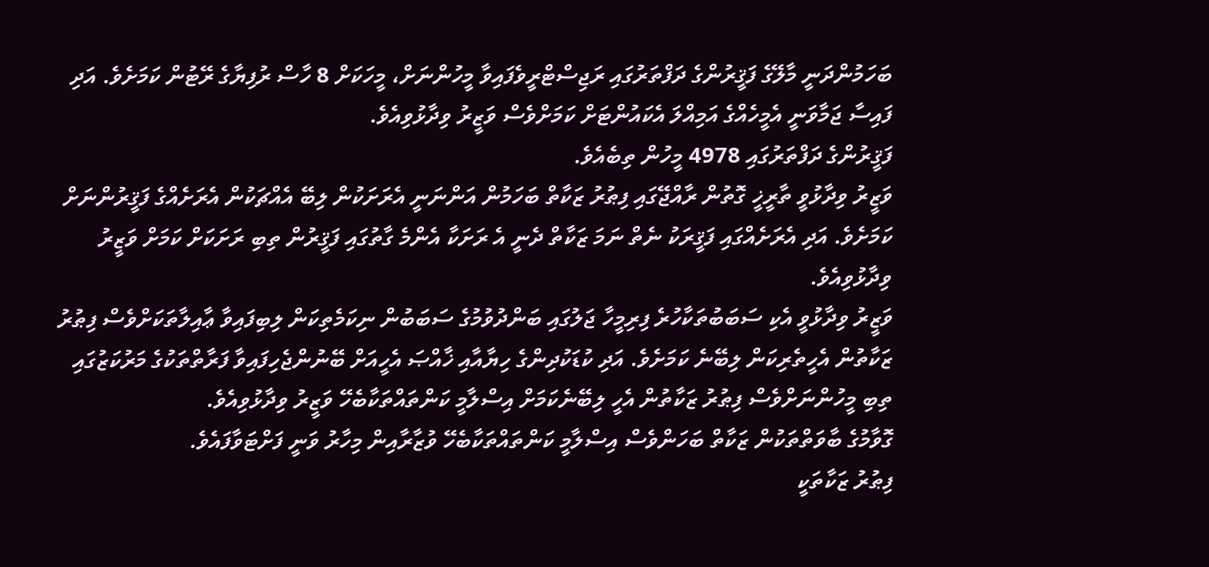ބަހަމުންދަނީ މާލޭގެ ފަޤީރުންގެ ދަފްތަރުގައި ރަޖިސްޓްރީވެފައިވާ މީހުންނަށް، މީހަކަށް 8 ހާސް ރުފިޔާގެ ރޭޓުން ކަމަށެވެ. އަދި ފައިސާ ޖަމާވަނީ އެމީހެއްގެ އަމިއްލަ އެކައުންޓަށް ކަމަށްވެސް ވަޒީރު ވިދާޅުވިއެވެ.
ފަޤީރުންގެ ދަފްތަރުގައި 4978 މީހުން ތިބެއެވެ.
ވަޒީރު ވިދާޅުވީ ތާރީޚީ ގޮތުން ރާއްޖޭގައި ފިޠުރު ޒަކާތް ބަހަމުން އަންނަނީ އެރަށަކުން ލިބޭ އެއްޗަކުން އެރަށެއްގެ ފަޤީރުންނަށް ކަމަށެވެ. އަދި އެރަށެއްގައި ފަޤީރަކު ނެތް ނަމަ ޒަކާތް ދެނީ އެ ރަށަކާ އެންމެ ގާތުގައި ފަޤީރުން ތިބި ރަށަކަށް ކަމަށް ވަޒީރު ވިދާޅުވިއެވެ.
ވަޒީރު ވިދާޅުވީ އެކި ސަބަބުތަކާހުރެ ފިރިމީހާ ޖަލުގައި ބަންދުވުމުގެ ސަބަބުން ނިކަމެތިކަން ލިބިފައިވާ ޢާއިލާތަކަށްވެސް ފިޠުރު ޒަކާތުން އެހީތެރިކަން ލިބޭނެ ކަމަށެވެ. އަދި ކުޑަކުދިންގެ ހިޔާއާއި ޚާއްޞަ އެހީއަށް ބޭނުންޖެހިފައިވާ ފަރާތްތަކުގެ މަރުކަޒުގައި ތިބި މީހުންނަށްވެސް ފިޠުރު ޒަކާތުން އެހީ ލިބޭނެކަމަށް އިސްލާމީ ކަންތައްތަކާބެހޭ ވަޒީރު ވިދާޅުވިއެވެ.
ގޮވާމުގެ ބާވަތްތަކުން ޒަކާތް ބަހަންވެސް އިސްލާމީ ކަންތައްތަކާބެހޭ ވުޒާރާއިން މިހާރު ވަނީ ފަށްޓަވާފައެވެ.
ފިޠުރު ޒަކާތަކީ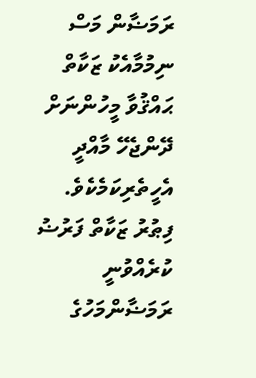ރަމަޟާން މަސް ނިމުމާއެކު ޒަކާތް ޙައްޤުވާ މީހުންނަށް ދޭންޖެހޭ މާއްދީ އެހީތެރިކަމެކެވެ. ފިޠުރު ޒަކާތް ފަރުޟު ކުރެއްވުނީ ރަމަޟާންމަހުގެ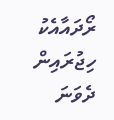ރޯދައާއެކު ހިޖުރައިން ދެވަނަ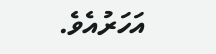އަހަރުއެވެ.